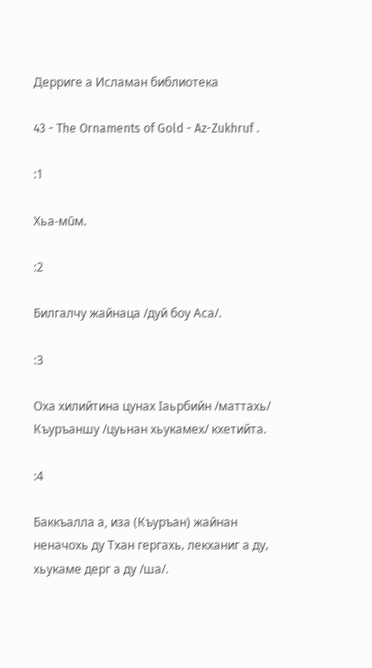Дерриге а Исламан библиотека

43 - The Ornaments of Gold - Az-Zukhruf .

:1

Хьа-мūм.

:2

Билгалчу жайнаца /дуй боу Аса/.

:3

Оха хилийтина цунах Iаьрбийн /маттахь/ Къуръаншу /цуьнан хьукамех/ кхетийта.

:4

Баккъалла а, иза (Къуръан) жайнан неначохь ду Тхан гергахь‚ лекханиг а ду‚ хьукаме дерг а ду /ша/.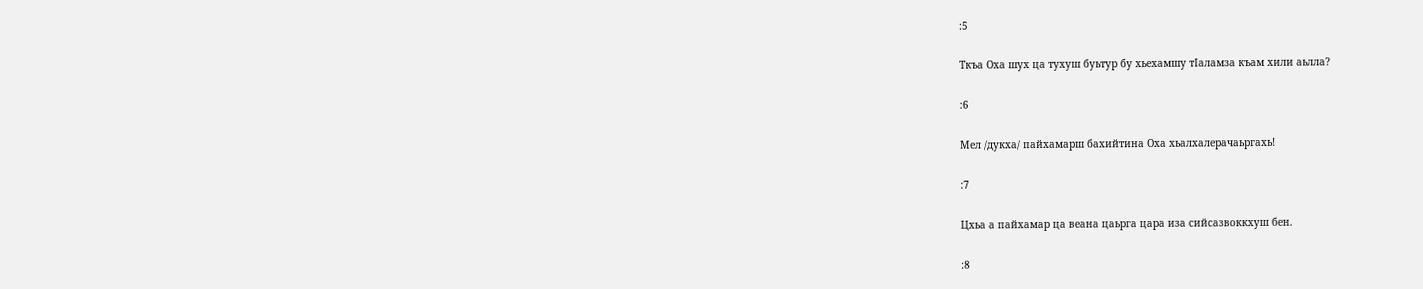:5

Ткъа Оха шух ца тухуш буьтур бу хьехамшу тIаламза къам хили аьлла?

:6

Мел /дукха/ пайхамарш бахийтина Оха хьалхалерачаьргахь!

:7

Цхьа а пайхамар ца веана цаьрга цара иза сийсазвоккхуш бен.

:8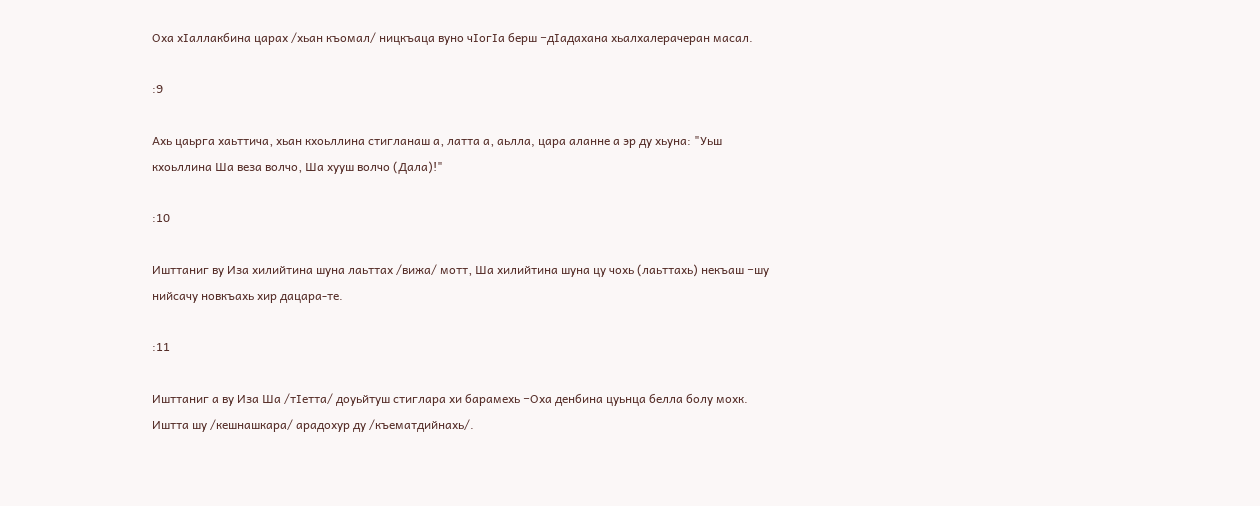Оха хIаллакбина царах /хьан къомал/ ницкъаца вуно чIогIа берш −дIадахана хьалхалерачеран масал.

:9

Ахь цаьрга хаьттича‚ хьан кхоьллина стигланаш а‚ латта а‚ аьлла, цара аланне а эр ду хьуна: "Уьш кхоьллина Ша веза волчо‚ Ша хууш волчо (Дала)!"

:10

Ишттаниг ву Иза хилийтина шуна лаьттах /вижа/ мотт‚ Ша хилийтина шуна цу чохь (лаьттахь) некъаш −шу нийсачу новкъахь хир дацара-те.

:11

Ишттаниг а ву Иза Ша /тIетта/ доуьйтуш стиглара хи барамехь −Оха денбина цуьнца белла болу мохк. Иштта шу /кешнашкара/ арадохур ду /къематдийнахь/.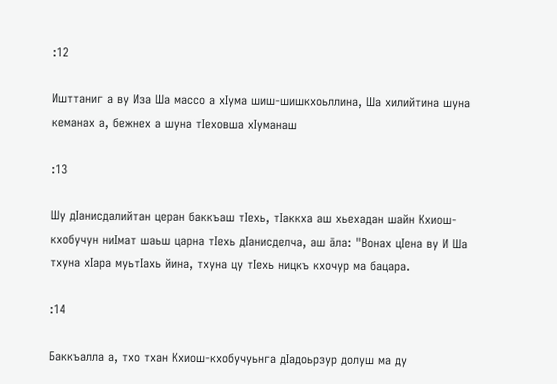:12

Ишттаниг а ву Иза Ша массо а хIума шиш-шишкхоьллина‚ Ша хилийтина шуна кеманах а‚ бежнех а шуна тIеховша хIуманаш

:13

Шу дIанисдалийтан церан баккъаш тIехь‚ тIаккха аш хьехадан шайн Кхиош-кхобучун ниIмат шаьш царна тIехь дIанисделча‚ аш āла: "Вонах цIена ву И Ша тхуна хIара муьтIахь йина‚ тхуна цу тIехь ницкъ кхочур ма бацара.

:14

Баккъалла а, тхо тхан Кхиош-кхобучуьнга дIадоьрзур долуш ма ду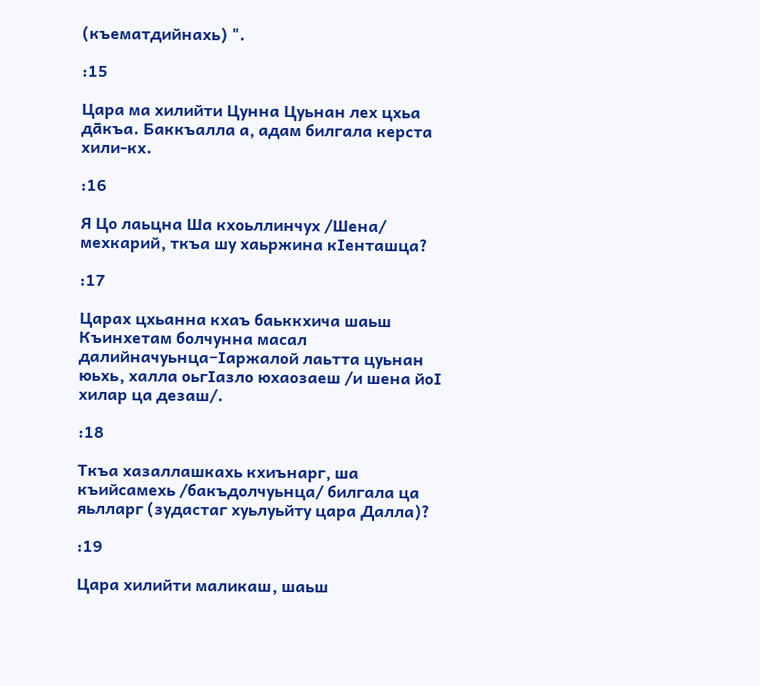(къематдийнахь) ".

:15

Цара ма хилийти Цунна Цуьнан лех цхьа дāкъа. Баккъалла а, адам билгала керста хили-кх.

:16

Я Цо лаьцна Ша кхоьллинчух /Шена/ мехкарий‚ ткъа шу хаьржина кIенташца?

:17

Царах цхьанна кхаъ баьккхича шаьш Къинхетам болчунна масал далийначуьнца−Iаржалой лаьтта цуьнан юьхь‚ халла оьгIазло юхаозаеш /и шена йоI хилар ца дезаш/.

:18

Ткъа хазаллашкахь кхиънарг, ша къийсамехь /бакъдолчуьнца/ билгала ца яьлларг (зудастаг хуьлуьйту цара Далла)?

:19

Цара хилийти маликаш‚ шаьш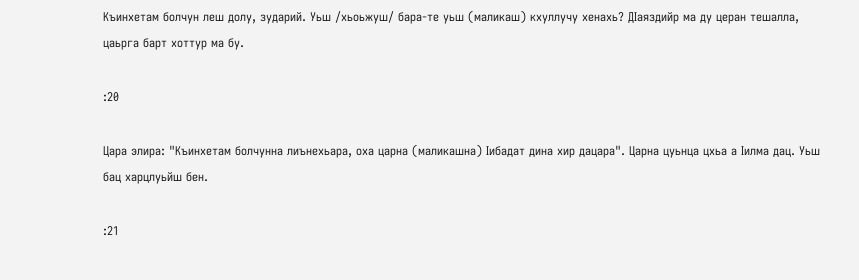Къинхетам болчун леш долу‚ зударий. Уьш /хьоьжуш/ бара-те уьш (маликаш) кхуллучу хенахь? ДIаяздийр ма ду церан тешалла‚ цаьрга барт хоттур ма бу.

:20

Цара элира: "Къинхетам болчунна лиънехьара‚ оха царна (маликашна) Iибадат дина хир дацара". Царна цуьнца цхьа а Iилма дац. Уьш бац харцлуьйш бен.

:21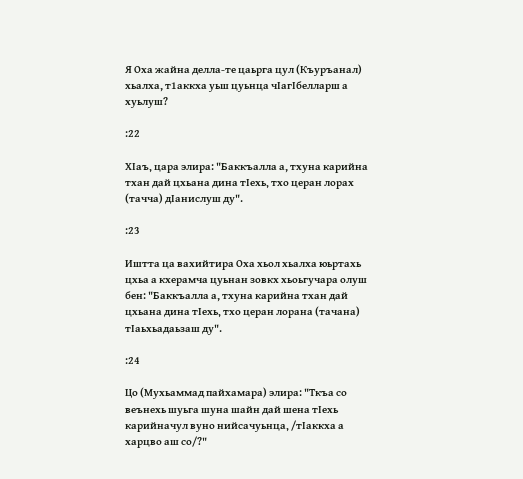Я Оха жайна делла-те цаьрга цул (Къуръанал) хьалха, т1аккха уьш цуьнца чIагIбелларш а хуьлуш?

:22

ХIаъ‚ цара элира: "Баккъалла а, тхуна карийна тхан дай цхьана дина тIехь‚ тхо церан лорах (тачча) дIанислуш ду".

:23

Иштта ца вахийтира Оха хьол хьалха юьртахь цхьа а кхерамча цуьнан зовкх хьоьгучара олуш бен: "Баккъалла а, тхуна карийна тхан дай цхьана дина тIехь‚ тхо церан лорана (тачана) тIаьхьадаьзаш ду".

:24

Цо (Мухьаммад пайхамара) элира: "Ткъа со веънехь шуьга шуна шайн дай шена тIехь карийначул вуно нийсачуьнца‚ /тIаккха а харцво аш со/?"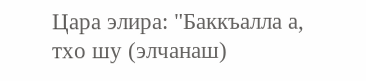Цара элира: "Баккъалла а, тхо шу (элчанаш)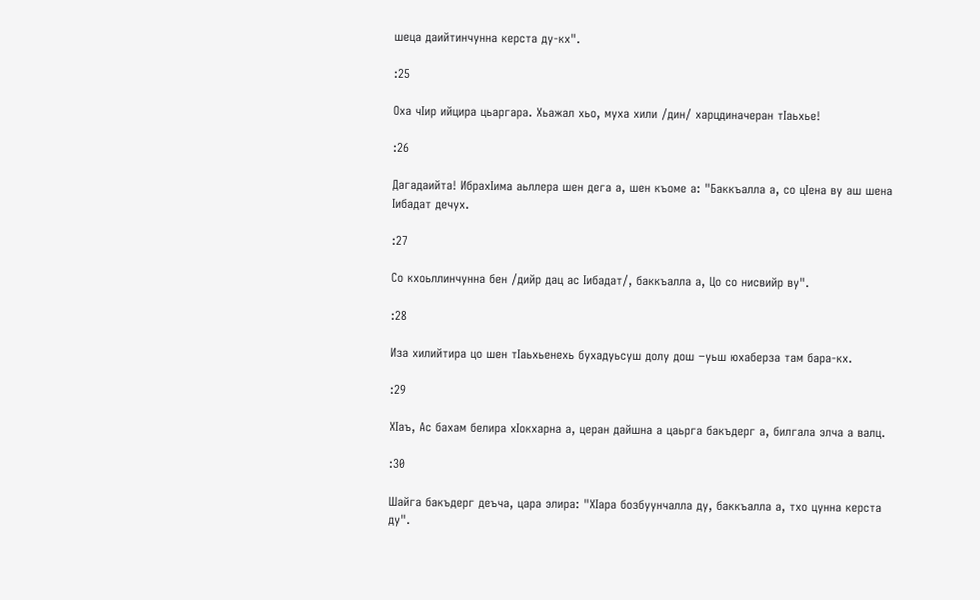шеца даийтинчунна керста ду-кх".

:25

Оха чIир ийцира цьаргара. Хьажал хьо‚ муха хили /дин/ харцдиначеран тIаьхье!

:26

Дагадаийта! ИбрахIима аьллера шен дега а‚ шен къоме а: "Баккъалла а, со цIена ву аш шена Iибадат дечух.

:27

Со кхоьллинчунна бен /дийр дац ас Iибадат/‚ баккъалла а, Цо со нисвийр ву".

:28

Иза хилийтира цо шен тIаьхьенехь бухадуьсуш долу дош −уьш юхаберза там бара-кх.

:29

ХIаъ‚ Ас бахам белира хIокхарна а‚ церан дайшна а цаьрга бакъдерг а‚ билгала элча а валц.

:30

Шайга бакъдерг деъча‚ цара элира: "ХIара бозбуунчалла ду‚ баккъалла а, тхо цунна керста ду".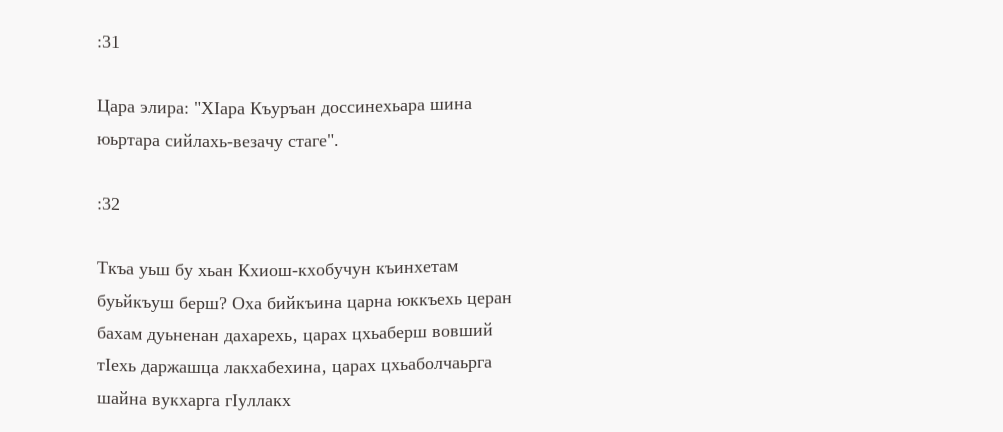:31

Цара элира: "ХIара Къуръан доссинехьара шина юьртара сийлахь-везачу стаге".

:32

Ткъа уьш бу хьан Кхиош-кхобучун къинхетам буьйкъуш берш? Оха бийкъина царна юккъехь церан бахам дуьненан дахарехь‚ царах цхьаберш вовший тIехь даржашца лакхабехина‚ царах цхьаболчаьрга шайна вукхарга гIуллакх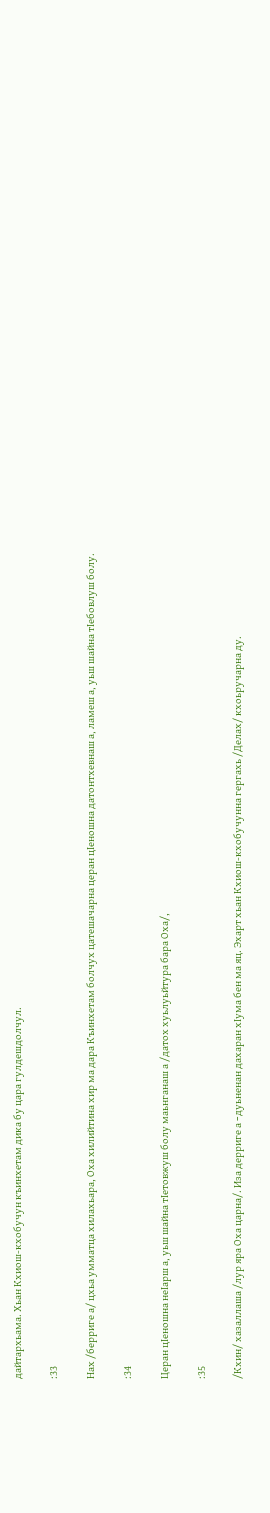дайтархьама. Хьан Кхиош-кхобучун къинхетам дика бу цара гулдешдолчул.

:33

Нах /берриге а/ цхьа умматца хилахьара, Оха хилийтина хир ма дара Къинхетам болчух цатешачарна церан цIеношна датонтхевнаш а‚ ламеш а‚ уьш шайна тIебовлуш болу.

:34

Церан цIеношна неIарш а‚ уьш шайна тIетовжуш болу маьнганаш а /датох хуьлуьйтура бара Оха/,

:35

/Кхин/ хазаллаша /лур яра Оха царна/. Иза дерриге а −дуьненан дахаран хIума бен ма яц. Эхарт хьан Кхиош-кхобучунна гергахь /Делах/ кхоьручарна ду.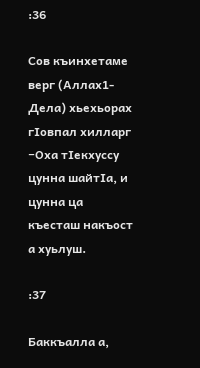:36

Сов къинхетаме верг (Аллах1-Дела) хьехьорах гIовпал хилларг −Оха тIекхуссу цунна шайтIа, и цунна ца къесташ накъост а хуьлуш.

:37

Баккъалла а,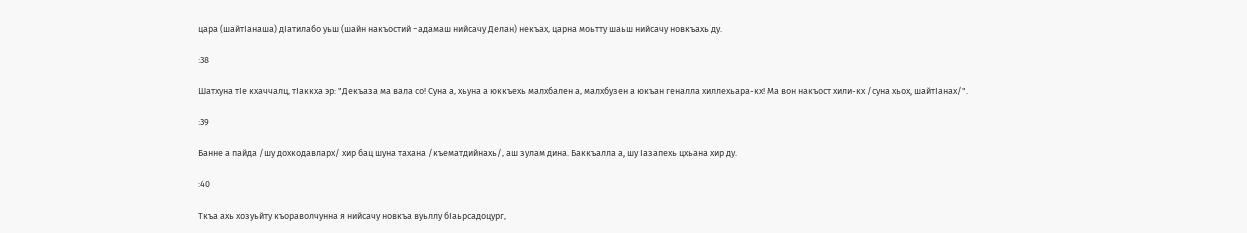цара (шайтIанаша) дIатилабо уьш (шайн накъостий −адамаш нийсачу Делан) некъах‚ царна моьтту шаьш нийсачу новкъахь ду.

:38

Шатхуна тIе кхаччалц‚ тIаккха эр: "Декъаза ма вала со! Суна а‚ хьуна а юккъехь малхбален а‚ малхбузен а юкъан геналла хиллехьара-кх! Ма вон накъост хили-кх /суна хьох, шайтIанах/".

:39

Банне а пайда /шу дохкодавларх/ хир бац шуна тахана /къематдийнахь/‚ аш зулам дина. Баккъалла а, шу Iазапехь цхьана хир ду.

:40

Ткъа ахь хозуьйту къораволчунна я нийсачу новкъа вуьллу бIаьрсадоцург‚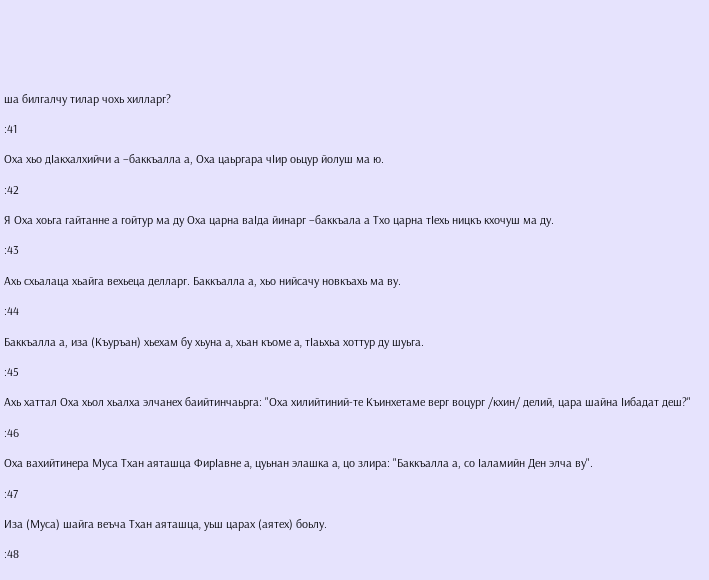ша билгалчу тилар чохь хилларг?

:41

Оха хьо дIакхалхийчи а −баккъалла а, Оха цаьргара чIир оьцур йолуш ма ю.

:42

Я Оха хоьга гайтанне а гойтур ма ду Оха царна ваIда йинарг −баккъала а Тхо царна тIехь ницкъ кхочуш ма ду.

:43

Ахь схьалаца хьайга вехьеца делларг. Баккъалла а, хьо нийсачу новкъахь ма ву.

:44

Баккъалла а, иза (Къуръан) хьехам бу хьуна а‚ хьан къоме а‚ тIаьхьа хоттур ду шуьга.

:45

Ахь хаттал Оха хьол хьалха элчанех баийтинчаьрга: "Оха хилийтиний-те Къинхетаме верг воцург /кхин/ делий, цара шайна Iибадат деш?"

:46

Оха вахийтинера Муса Тхан аяташца ФирIавне а‚ цуьнан элашка а‚ цо злира: "Баккъалла а, со Iаламийн Ден элча ву".

:47

Иза (Муса) шайга веъча Тхан аяташца‚ уьш царах (аятех) боьлу.

:48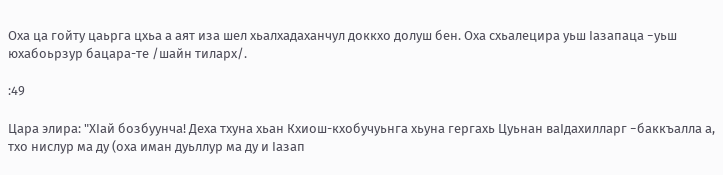Оха ца гойту цаьрга цхьа а аят иза шел хьалхадаханчул доккхо долуш бен. Оха схьалецира уьш Iазапаца −уьш юхабоьрзур бацара-те /шайн тиларх/.

:49

Цара элира: "ХIай бозбуунча! Деха тхуна хьан Кхиош-кхобучуьнга хьуна гергахь Цуьнан ваIдахилларг −баккъалла а, тхо нислур ма ду (оха иман дуьллур ма ду и Iазап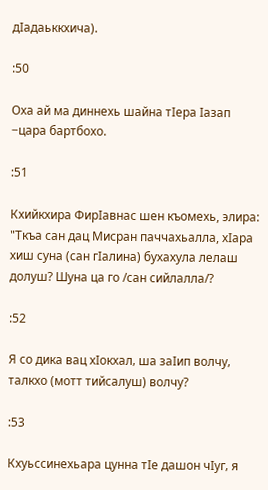дIадаьккхича).

:50

Оха ай ма диннехь шайна тIера Iазап −цара бартбохо.

:51

Кхийкхира ФирIавнас шен къомехь, элира: "Ткъа сан дац Мисран паччахьалла, хIара хиш суна (сан гIалина) бухахула лелаш долуш? Шуна ца го /сан сийлалла/?

:52

Я со дика вац хIокхал‚ ша заIип волчу‚ талкхо (мотт тийсалуш) волчу?

:53

Кхуьссинехьара цунна тIе дашон чIуг‚ я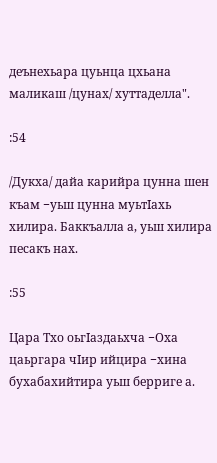деънехьара цуьнца цхьана маликаш /цунах/ хуттаделла".

:54

/Дукха/ дайа карийра цунна шен къам −уьш цунна муьтIахь хилира. Баккъалла а, уьш хилира песакъ нах.

:55

Цара Тхо оьгIаздаьхча −Оха цаьргара чIир ийцира −хина бухабахийтира уьш берриге а.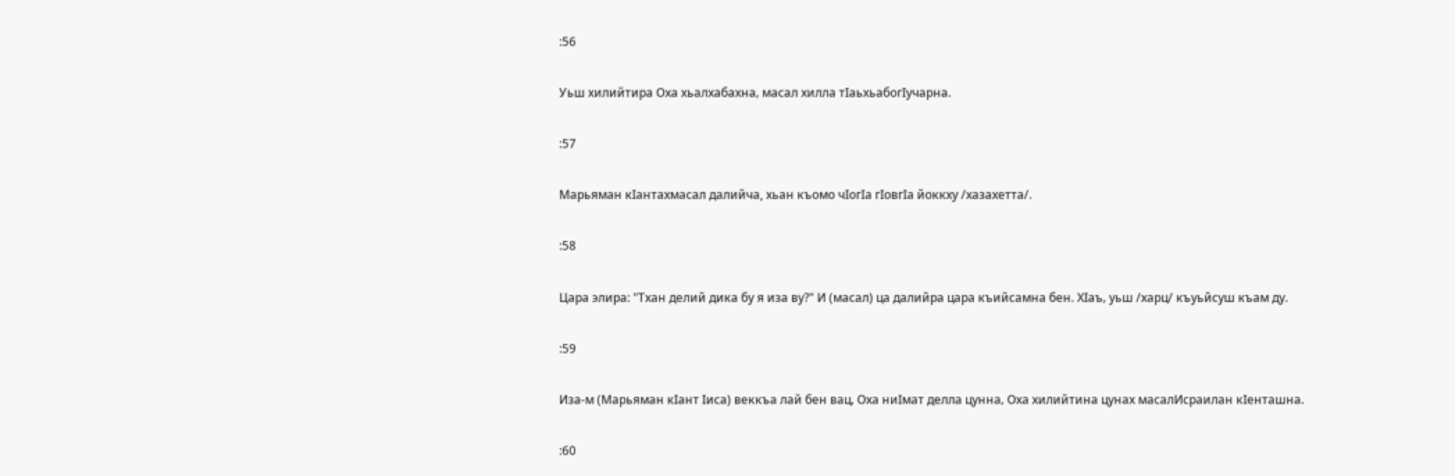:56

Уьш хилийтира Оха хьалхабахна‚ масал хилла тIаьхьабогIучарна.

:57

Марьяман кIантахмасал далийча, хьан къомо чIогIа гIовгIа йоккху /хазахетта/.

:58

Цара элира: "Тхан делий дика бу я иза ву?" И (масал) ца далийра цара къийсамна бен. ХIаъ‚ уьш /харц/ къуьйсуш къам ду.

:59

Иза-м (Марьяман кIант Iиса) веккъа лай бен вац‚ Оха ниIмат делла цунна‚ Оха хилийтина цунах масалИсраилан кIенташна.

:60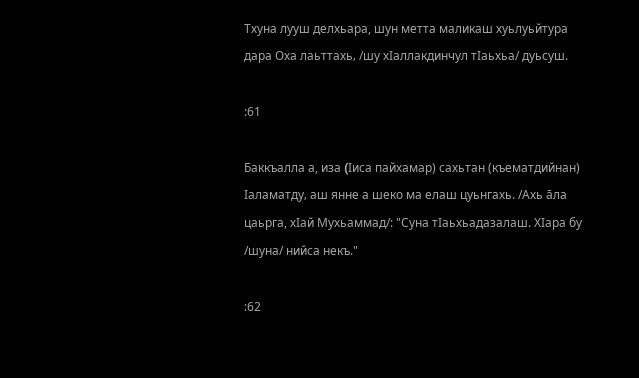Тхуна лууш делхьара, шун метта маликаш хуьлуьйтура дара Оха лаьттахь‚ /шу хIаллакдинчул тIаьхьа/ дуьсуш.

:61

Баккъалла а, иза (Iиса пайхамар) сахьтан (къематдийнан) Iаламатду‚ аш янне а шеко ма елаш цуьнгахь. /Ахь āла цаьрга, хIай Мухьаммад/: "Суна тIаьхьадазалаш. ХIара бу /шуна/ нийса некъ."

:62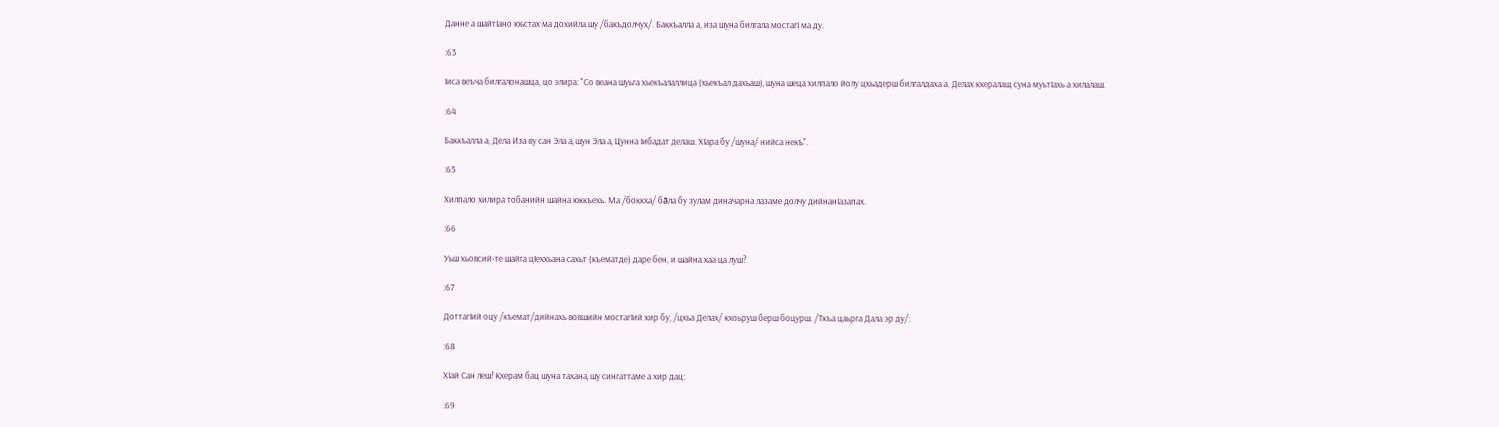Данне а шайтIано юьстах ма дохийла шу /бакъдолчух/. Баккъалла а, иза шуна билгала мостагI ма ду.

:63

Iиса веъча билгалонашца, цо элира: "Со веана шуьга хьекъалаллица (хьекъал дахьаш)‚ шуна шеца хилпало йолу цхьадерш билгалдаха а. Делах кхералаш‚ суна муьтIахь а хилалаш.

:64

Баккъалла а, Дела Иза ву сан Эла а‚ шун Эла а‚ Цунна Iибадат делаш. ХIара бу /шуна/ нийса некъ".

:65

Хилпало хилира тобанийн шайна юккъехь. Ма /боккха/ бāла бу зулам диначарна лазаме долчу дийнанIазапах.

:66

Уьш хьовсий-те шайга цIеххьана сахьт (къематде) даре бен, и шайна хаа ца луш?

:67

ДоттагIий оцу /къемат/дийнахь вовшийн мостагIий хир бу, /цхьа Делах/ кхоьруш берш боцурш. /Ткъа цаьрга Дала эр ду/:

:68

ХIай Сан леш! Кхерам бац шуна тахана‚ шу сингаттаме а хир дац:

:69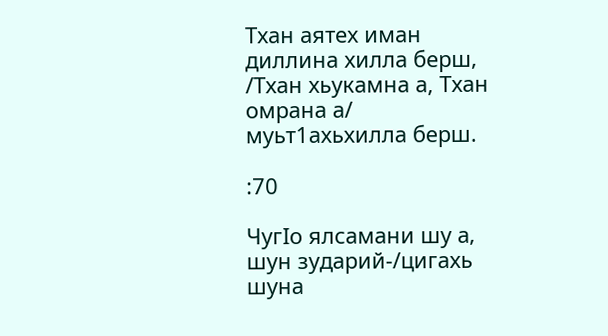Тхан аятех иман диллина хилла берш‚ /Тхан хьукамна а, Тхан омрана а/ муьт1ахьхилла берш.

:70

ЧугIо ялсамани шу а‚ шун зударий-/цигахь шуна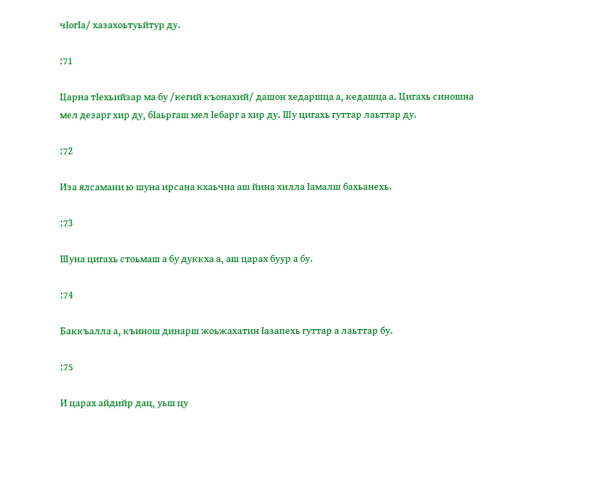чIогIа/ хазахоьтуьйтур ду.

:71

Царна тIехьийзар ма бу /кегий къонахий/ дашон хедаршца а‚ кедашца а. Цигахь синошна мел дезарг хир ду‚ бIаьргаш мел Iебарг а хир ду. Шу цигахь гуттар лаьттар ду.

:72

Иза ялсамани ю шуна ирсана кхаьчна аш йина хилла Iамалш бахьанехь.

:73

Шуна цигахь стоьмаш а бу дуккха а‚ аш царах буур а бу.

:74

Баккъалла а, къинош динарш жоьжахатин Iазапехь гуттар а лаьттар бу.

:75

И царах айдийр дац‚ уьш цу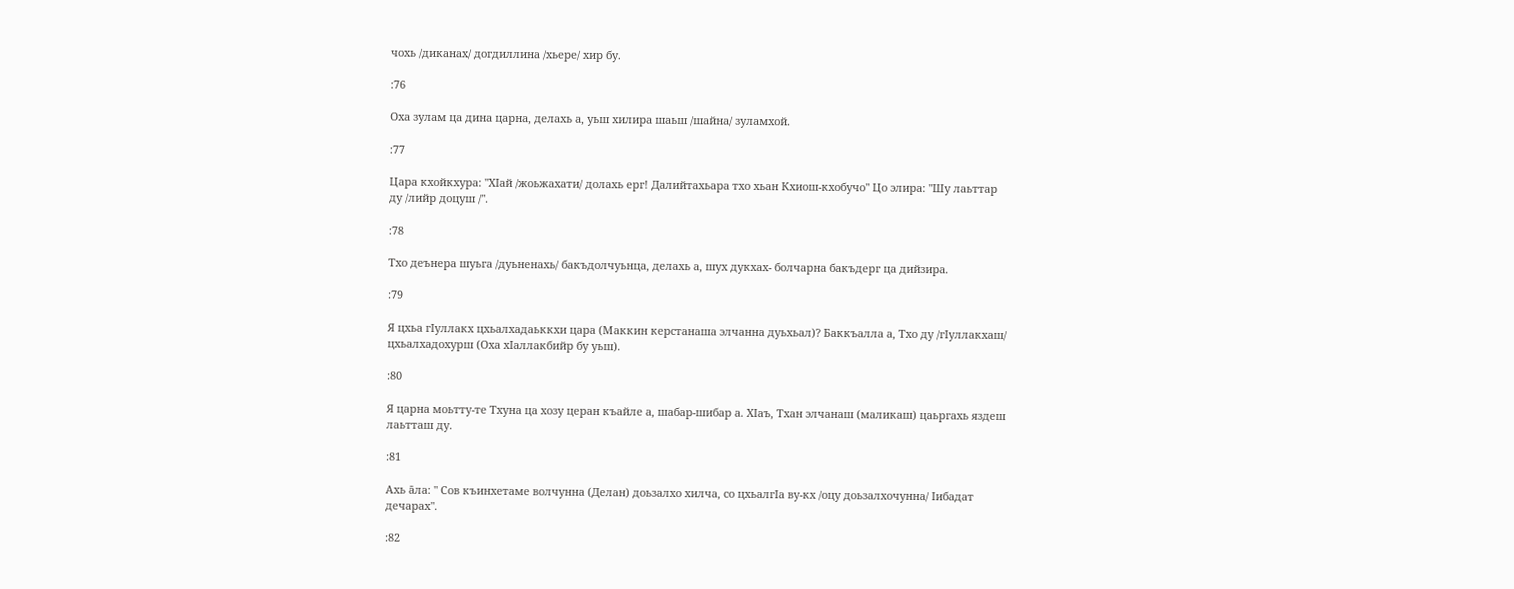чохь /диканах/ догдиллина /хьере/ хир бу.

:76

Оха зулам ца дина царна‚ делахь а, уьш хилира шаьш /шайна/ зуламхой.

:77

Цара кхойкхура: "ХIай /жоьжахати/ долахь ерг! Далийтахьара тхо хьан Кхиош-кхобучо" Цо элира: "Шу лаьттар ду /лийр доцуш /".

:78

Тхо деънера шуьга /дуьненахь/ бакъдолчуьнца‚ делахь а, шух дукхах- болчарна бакъдерг ца дийзира.

:79

Я цхьа гIуллакх цхьалхадаьккхи цара (Маккин керстанаша элчанна дуьхьал)? Баккъалла а, Тхо ду /гIуллакхаш/ цхьалхадохурш (Оха хIаллакбийр бу уьш).

:80

Я царна моьтту-те Тхуна ца хозу церан къайле а‚ шабар-шибар а. ХIаъ‚ Тхан элчанаш (маликаш) цаьргахь яздеш лаьтташ ду.

:81

Ахь āла: " Сов къинхетаме волчунна (Делан) доьзалхо хилча‚ со цхьалгIа ву-кх /оцу доьзалхочунна/ Iибадат дечарах".

:82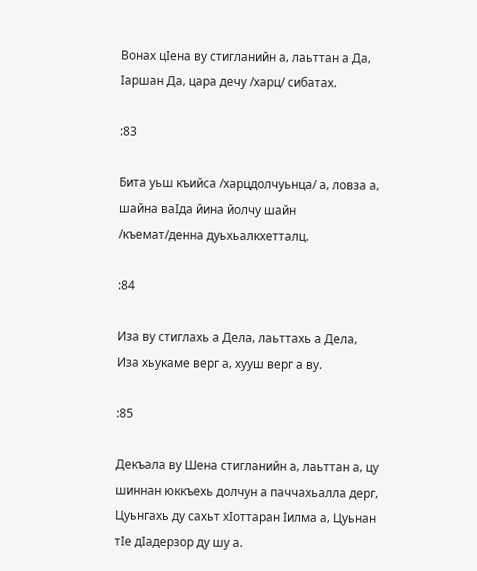Вонах цIена ву стигланийн а‚ лаьттан а Да‚ Iаршан Да‚ цара дечу /харц/ сибатах.

:83

Бита уьш къийса /харцдолчуьнца/ а‚ ловза а‚ шайна ваIда йина йолчу шайн /къемат/денна дуьхьалкхетталц.

:84

Иза ву стиглахь а Дела‚ лаьттахь а Дела‚ Иза хьукаме верг а‚ хууш верг а ву.

:85

Декъала ву Шена стигланийн а‚ лаьттан а‚ цу шиннан юккъехь долчун а паччахьалла дерг‚ Цуьнгахь ду сахьт хIоттаран Iилма а‚ Цуьнан тIе дIадерзор ду шу а.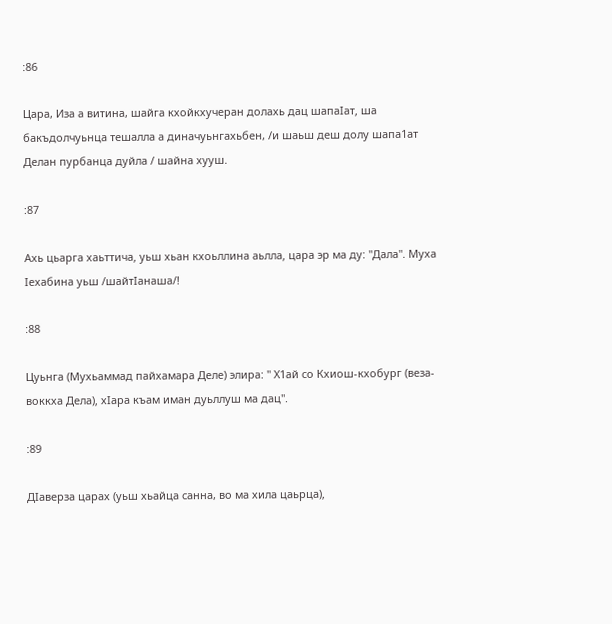:86

Цара, Иза а витина, шайга кхойкхучеран долахь дац шапаIат‚ ша бакъдолчуьнца тешалла а диначуьнгахьбен, /и шаьш деш долу шапа1ат Делан пурбанца дуйла / шайна хууш.

:87

Ахь цьарга хаьттича‚ уьш хьан кхоьллина аьлла‚ цара эр ма ду: "Дала". Муха Iехабина уьш /шайтIанаша/!

:88

Цуьнга (Мухьаммад пайхамара Деле) элира: " Х1ай со Кхиош-кхобург (веза-воккха Дела)‚ хIара къам иман дуьллуш ма дац".

:89

ДIаверза царах (уьш хьайца санна, во ма хила цаьрца)‚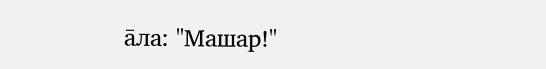āла: "Машар!"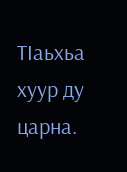ТIаьхьа хуур ду царна.